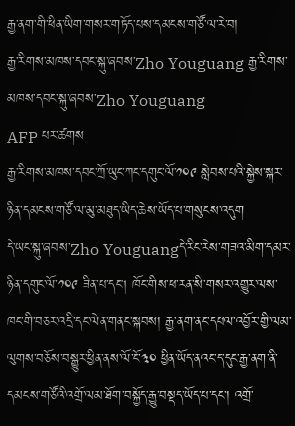རྒྱ་ནག་གི་ཕིན་ཡིག་གསར་གཏོད་པས་དམངས་གཙོ་ལ་རེ་བ།
རྒྱ་རིགས་མཁས་དབང་སྐུ་ཞབས་Zho Youguang རྒྱ་རིགས་མཁས་དབང་སྐུ་ཞབས་Zho Youguang
AFP པར་ཚགས
རྒྱ་རིགས་མཁས་དབང་ཀྲོ་ཡུང་ཀང་དགུང་ལོ་༡༠༩ སླེབས་པའི་སྐྱེས་སྐར་ཉིན་དམངས་གཙོ་ལ་མུ་མཐུད་ཡིད་ཆེས་ཡོད་པ་གསུངས་འདུག
དེ་ཡང་སྐུ་ཞབས་Zho Youguangདེ་རིང་རེས་གཟའ་མིག་དམར་ཉིན་དགུང་ལོ་༡༠༩ ཟིན་པ་དང། ཁོང་གིས་ཕ་རན་སི་གསར་འགྱུར་ལས་ཁང་གི་བཅར་འདྲི་དང་ལེན་གནང་སྐབས། རྒྱ་ནག་ནང་དཔལ་འབྱོར་གྱི་ལམ་ལུགས་བཅོས་བསྒྱུར་ཕྱིན་ནས་ལོ་ངོ་༣༠ ཕྱིན་ཡོད་ནའང་ད་དུང་རྒྱ་ནག་ནི་དམངས་གཙོའི་འགྲོ་ལམ་ཐོག་བསྐྱོད་རྒྱུ་བསྡད་ཡོད་པ་དང་། འགྲོ་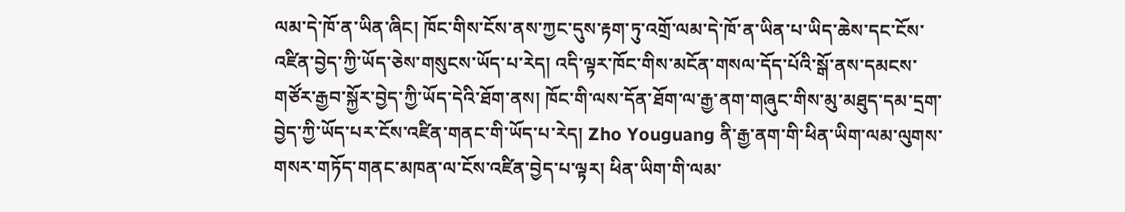ལམ་དེ་ཁོ་ན་ཡིན་ཞིང། ཁོང་གིས་ངོས་ནས་ཀྱང་དུས་རྟག་ཏུ་འགྲོ་ལམ་དེ་ཁོ་ན་ཡིན་པ་ཡིད་ཆེས་དང་ངོས་འཛིན་བྱེད་ཀྱི་ཡོད་ཅེས་གསུངས་ཡོད་པ་རེད། འདི་ལྟར་ཁོང་གིས་མངོན་གསལ་དོད་པོའི་སྒོ་ནས་དམངས་གཙོར་རྒྱབ་སྐྱོར་བྱེད་ཀྱི་ཡོད་དེའི་ཐོག་ནས། ཁོང་གི་ལས་དོན་ཐོག་ལ་རྒྱ་ནག་གཞུང་གིས་མུ་མཐུད་དམ་དྲག་བྱེད་ཀྱི་ཡོད་པར་ངོས་འཛིན་གནང་གི་ཡོད་པ་རེད། Zho Youguang ནི་རྒྱ་ནག་གི་ཕིན་ཡིག་ལམ་ལུགས་གསར་གཏོད་གནང་མཁན་ལ་ངོས་འཛིན་བྱེད་པ་ལྟར། ཕིན་ཡིག་གི་ལམ་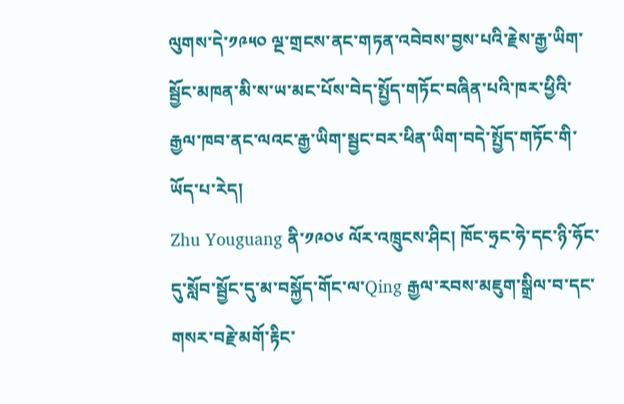ལུགས་དེ་༡༩༥༠ ལྔ་གྲངས་ནང་གཏན་འབེབས་བྱས་པའི་རྗེས་རྒྱ་ཡིག་སྦྱོང་མཁན་མི་ས་ཡ་མང་པོས་བེད་སྤྱོད་གཏོང་བཞིན་པའི་ཁར་ཕྱིའི་རྒྱལ་ཁབ་ནང་ལའང་རྒྱ་ཡིག་སྦྱང་བར་ཕིན་ཡིག་བདེ་སྤྱོད་གཏོང་གི་ཡོད་པ་རེད།
Zhu Youguang ནི་༡༩༠༦ ལོར་འཁྲུངས་ཤིང། ཁོང་ཧྲང་ཧེ་དང་ཉི་ཧོང་དུ་སློབ་སྦྱོང་དུ་མ་བསྐྱོད་གོང་ལ་Qing རྒྱལ་རབས་མཇུག་སྒྲིལ་བ་དང་གསར་བརྗེ་མགོ་རྟིང་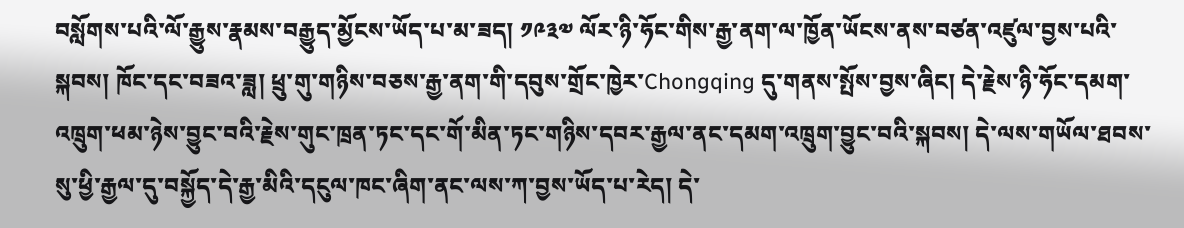བསློགས་པའི་ལོ་རྒྱུས་རྣམས་བརྒྱུད་མྱོངས་ཡོད་པ་མ་ཟད། ༡༩༣༧ ལོར་ཉི་ཧོང་གིས་རྒྱ་ནག་ལ་ཁྱོན་ཡོངས་ནས་བཙན་འཛུལ་བྱས་པའི་སྐབས། ཁོང་དང་བཟའ་ཟླ། ཕྲུ་གུ་གཉིས་བཅས་རྒྱ་ནག་གི་དབུས་གྲོང་ཁྱེར་Chongqing དུ་གནས་སྤོས་བྱས་ཞིང། དེ་རྗེས་ཉི་ཧོང་དམག་འཁྲུག་ཕམ་ཉེས་བྱུང་བའི་རྗེས་གུང་ཁྲན་ཏང་དང་གོ་མིན་ཏང་གཉིས་དབར་རྒྱལ་ནང་དམག་འཁྲུག་བྱུང་བའི་སྐབས། དེ་ལས་གཡོལ་ཐབས་སུ་ཕྱི་རྒྱལ་དུ་བསྐྱོད་དེ་རྒྱ་མིའི་དངུལ་ཁང་ཞིག་ནང་ལས་ཀ་བྱས་ཡོད་པ་རེད། དེ་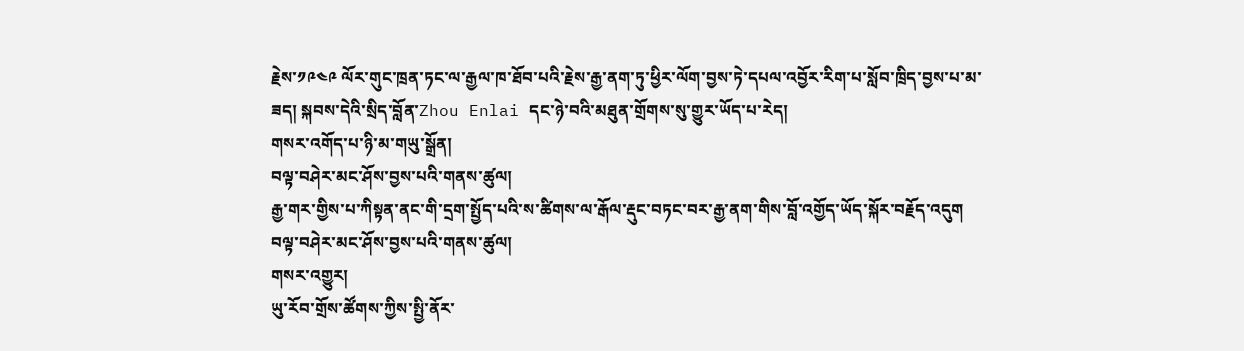རྗེས་༡༩༤༩ ལོར་གུང་ཁྲན་ཏང་ལ་རྒྱལ་ཁ་ཐོབ་པའི་རྗེས་རྒྱ་ནག་ཏུ་ཕྱིར་ལོག་བྱས་ཏེ་དཔལ་འབྱོར་རིག་པ་སློབ་ཁྲིད་བྱས་པ་མ་ཟད། སྐབས་དེའི་སྲིད་བློན་Zhou Enlai དང་ཉེ་བའི་མཐུན་གྲོགས་སུ་གྱུར་ཡོད་པ་རེད།
གསར་འགོད་པ་ཉི་མ་གཡུ་སྒྲོན།
བལྟ་བཤེར་མང་ཤོས་བྱས་པའི་གནས་ཚུལ།
རྒྱ་གར་གྱིས་པ་ཀིསྟན་ནང་གི་དྲག་སྤྱོད་པའི་ས་ཚིགས་ལ་རྒོལ་རྡུང་བཏང་བར་རྒྱ་ནག་གིས་བློ་འགྱོད་ཡོད་སྐོར་བརྗོད་འདུག
བལྟ་བཤེར་མང་ཤོས་བྱས་པའི་གནས་ཚུལ།
གསར་འགྱུར།
ཡུ་རོབ་གྲོས་ཚོགས་ཀྱིས་སྤྱི་ནོར་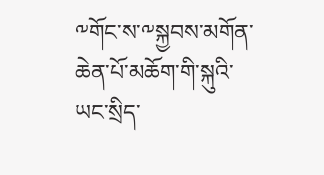༸གོང་ས་༸སྐྱབས་མགོན་ཆེན་པོ་མཆོག་གི་སྐུའི་ཡང་སྲིད་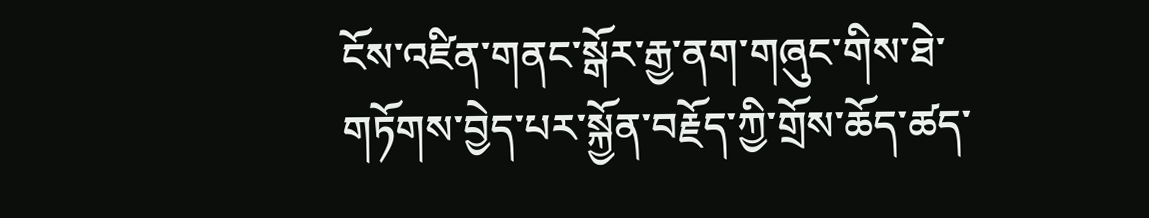ངོས་འཛིན་གནང་སྒོར་རྒྱ་ནག་གཞུང་གིས་ཐེ་གཏོགས་བྱེད་པར་སྐྱོན་བརྗོད་ཀྱི་གྲོས་ཆོད་ཚད་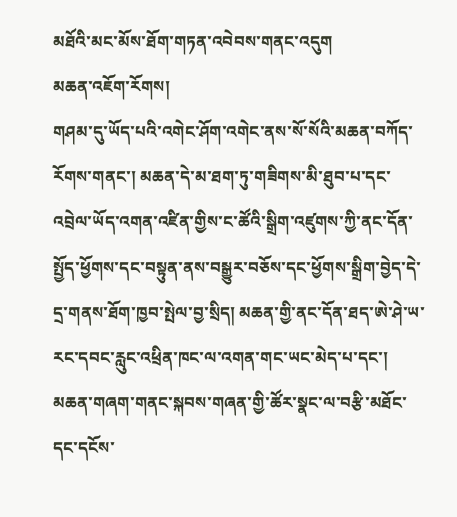མཐོའི་མང་མོས་ཐོག་གཏན་འབེབས་གནང་འདུག
མཆན་འཇོག་རོགས།
གཤམ་དུ་ཡོད་པའི་འགེང་ཤོག་འགེང་ནས་སོ་སོའི་མཆན་བཀོད་རོགས་གནང་། མཆན་དེ་མ་ཐག་ཏུ་གཟིགས་མི་ཐུབ་པ་དང་འབྲེལ་ཡོད་འགན་འཛིན་གྱིས་ང་ཚོའི་སྒྲིག་འཛུགས་ཀྱི་ནང་དོན་སྤྱོད་ཕྱོགས་དང་བསྟུན་ནས་བསྒྱུར་བཅོས་དང་ཕྱོགས་སྒྲིག་བྱེད་དེ་དྲ་གནས་ཐོག་ཁྱབ་སྤེལ་བྱ་སྲིད། མཆན་གྱི་ནང་དོན་ཐད་ཨེ་ཤེ་ཡ་རང་དབང་རླུང་འཕྲིན་ཁང་ལ་འགན་གང་ཡང་མེད་པ་དང་། མཆན་གཞག་གནང་སྐབས་གཞན་གྱི་ཚོར་སྣང་ལ་བརྩི་མཐོང་དང་དངོས་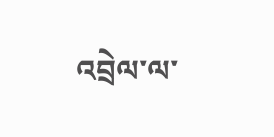འབྲེལ་ལ་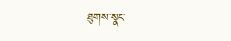ཐུགས་སྣང་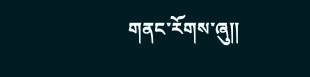གནང་རོགས་ཞུ༎